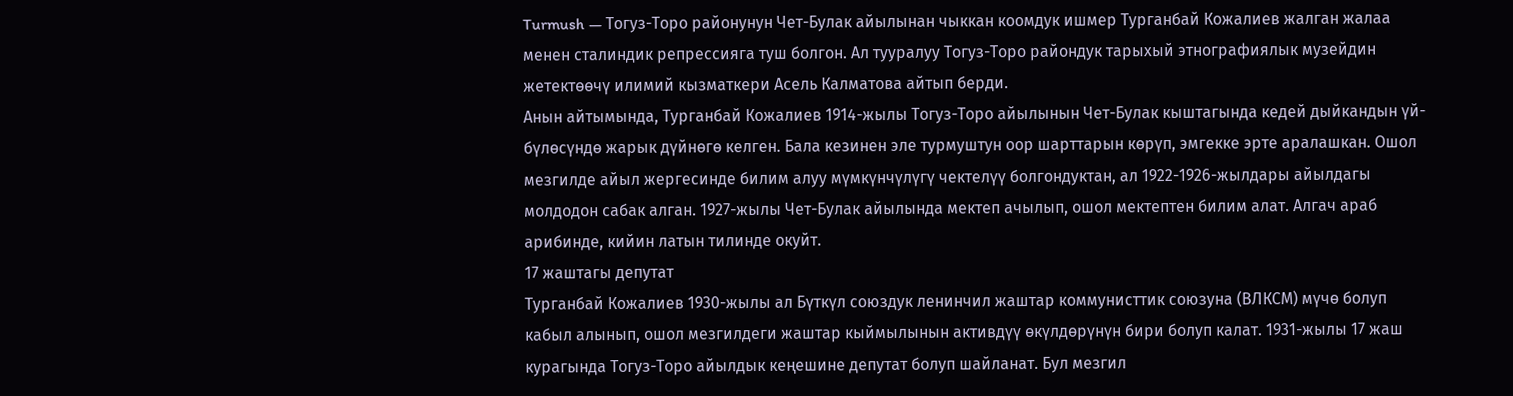Turmush — Тогуз-Торо районунун Чет-Булак айылынан чыккан коомдук ишмер Турганбай Кожалиев жалган жалаа менен сталиндик репрессияга туш болгон. Ал тууралуу Тогуз-Торо райондук тарыхый этнографиялык музейдин жетектөөчү илимий кызматкери Асель Калматова айтып берди.
Анын айтымында, Турганбай Кожалиев 1914-жылы Тогуз-Торо айылынын Чет-Булак кыштагында кедей дыйкандын үй-бүлөсүндө жарык дүйнөгө келген. Бала кезинен эле турмуштун оор шарттарын көрүп, эмгекке эрте аралашкан. Ошол мезгилде айыл жергесинде билим алуу мүмкүнчүлүгү чектелүү болгондуктан, ал 1922-1926-жылдары айылдагы молдодон сабак алган. 1927-жылы Чет-Булак айылында мектеп ачылып, ошол мектептен билим алат. Алгач араб арибинде, кийин латын тилинде окуйт.
17 жаштагы депутат
Турганбай Кожалиев 1930-жылы ал Бүткүл союздук ленинчил жаштар коммунисттик союзуна (ВЛКСМ) мүчө болуп кабыл алынып, ошол мезгилдеги жаштар кыймылынын активдүү өкүлдөрүнүн бири болуп калат. 1931-жылы 17 жаш курагында Тогуз-Торо айылдык кеңешине депутат болуп шайланат. Бул мезгил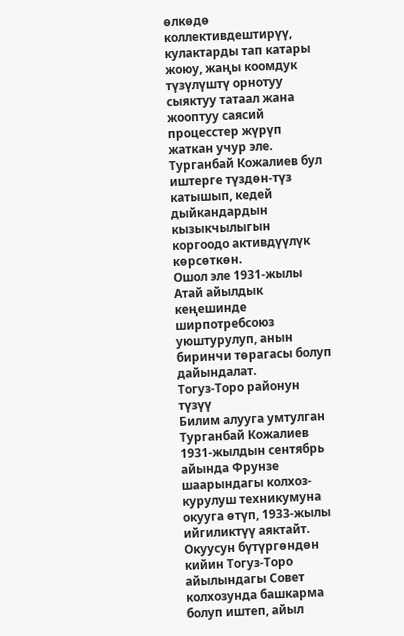өлкөдө коллективдештирүү, кулактарды тап катары жоюу, жаңы коомдук түзүлүштү орнотуу сыяктуу татаал жана жооптуу саясий процесстер жүрүп жаткан учур эле. Турганбай Кожалиев бул иштерге түздөн-түз катышып, кедей дыйкандардын кызыкчылыгын коргоодо активдүүлүк көрсөткөн.
Ошол эле 1931-жылы Атай айылдык кеңешинде ширпотребсоюз уюштурулуп, анын биринчи төрагасы болуп дайындалат.
Тогуз-Торо районун түзүү
Билим алууга умтулган Турганбай Кожалиев 1931-жылдын сентябрь айында Фрунзе шаарындагы колхоз-курулуш техникумуна окууга өтүп, 1933-жылы ийгиликтүү аяктайт. Окуусун бүтүргөндөн кийин Тогуз-Торо айылындагы Совет колхозунда башкарма болуп иштеп, айыл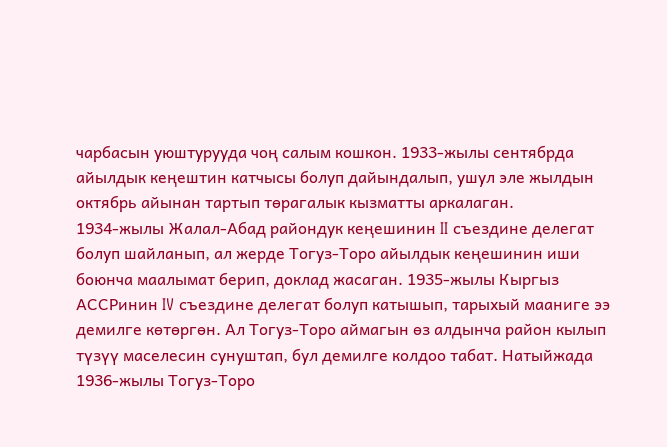чарбасын уюштурууда чоң салым кошкон. 1933-жылы сентябрда айылдык кеңештин катчысы болуп дайындалып, ушул эле жылдын октябрь айынан тартып төрагалык кызматты аркалаган.
1934-жылы Жалал-Абад райондук кеңешинин II съездине делегат болуп шайланып, ал жерде Тогуз-Торо айылдык кеңешинин иши боюнча маалымат берип, доклад жасаган. 1935-жылы Кыргыз АССРинин IV съездине делегат болуп катышып, тарыхый мааниге ээ демилге көтөргөн. Ал Тогуз-Торо аймагын өз алдынча район кылып түзүү маселесин сунуштап, бул демилге колдоо табат. Натыйжада 1936-жылы Тогуз-Торо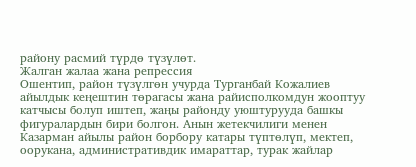району расмий түрдө түзүлөт.
Жалган жалаа жана репрессия
Ошентип, район түзүлгөн учурда Турганбай Кожалиев айылдык кеңештин төрагасы жана райисполкомдун жооптуу катчысы болуп иштеп, жаңы районду уюштурууда башкы фигуралардын бири болгон. Анын жетекчилиги менен Казарман айылы район борбору катары түптөлүп, мектеп, оорукана, административдик имараттар, турак жайлар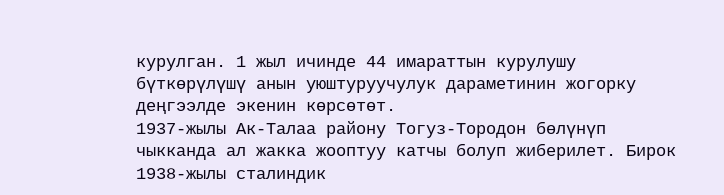курулган. 1 жыл ичинде 44 имараттын курулушу бүткөрүлүшү анын уюштуруучулук дараметинин жогорку деңгээлде экенин көрсөтөт.
1937-жылы Ак-Талаа району Тогуз-Тородон бөлүнүп чыкканда ал жакка жооптуу катчы болуп жиберилет. Бирок 1938-жылы сталиндик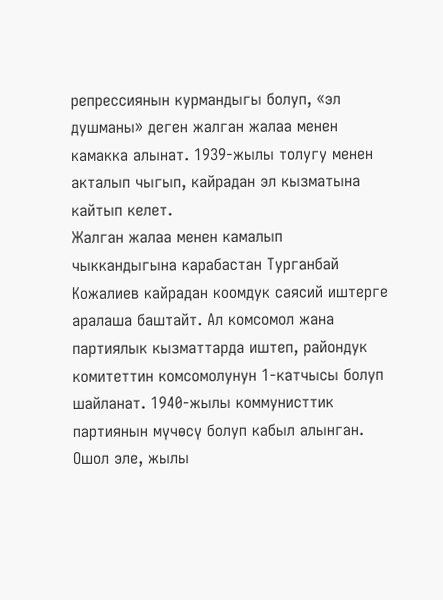репрессиянын курмандыгы болуп, «эл душманы» деген жалган жалаа менен камакка алынат. 1939-жылы толугу менен акталып чыгып, кайрадан эл кызматына кайтып келет.
Жалган жалаа менен камалып чыккандыгына карабастан Турганбай Кожалиев кайрадан коомдук саясий иштерге аралаша баштайт. Ал комсомол жана партиялык кызматтарда иштеп, райондук комитеттин комсомолунун 1-катчысы болуп шайланат. 1940-жылы коммунисттик партиянын мүчөсү болуп кабыл алынган. Ошол эле, жылы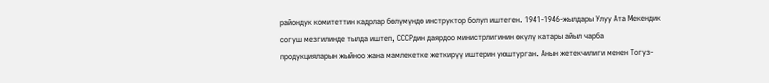райондук комитеттин кадрлар бөлүмүндө инструктор болуп иштеген. 1941-1946-жылдары Улуу Ата Мекендик согуш мезгилинде тылда иштеп, СССРдин даярдоо министрлигинин өкүлү катары айыл чарба продукцияларын жыйноо жана мамлекетке жеткирүү иштерин уюштурган. Анын жетекчилиги менен Тогуз-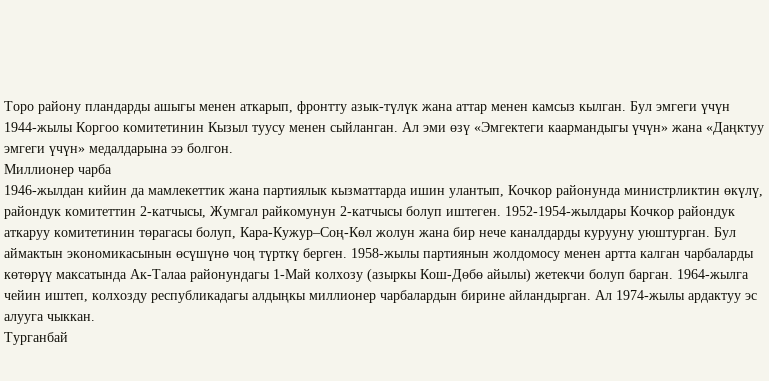Торо району пландарды ашыгы менен аткарып, фронтту азык-түлүк жана аттар менен камсыз кылган. Бул эмгеги үчүн 1944-жылы Коргоо комитетинин Кызыл туусу менен сыйланган. Ал эми өзү «Эмгектеги каармандыгы үчүн» жана «Даңктуу эмгеги үчүн» медалдарына ээ болгон.
Миллионер чарба
1946-жылдан кийин да мамлекеттик жана партиялык кызматтарда ишин улантып, Кочкор районунда министрликтин өкүлү, райондук комитеттин 2-катчысы, Жумгал райкомунун 2-катчысы болуп иштеген. 1952-1954-жылдары Кочкор райондук аткаруу комитетинин төрагасы болуп, Кара-Кужур–Соң-Көл жолун жана бир нече каналдарды курууну уюштурган. Бул аймактын экономикасынын өсүшүнө чоң түрткү берген. 1958-жылы партиянын жолдомосу менен артта калган чарбаларды көтөрүү максатында Ак-Талаа районундагы 1-Май колхозу (азыркы Кош-Дөбө айылы) жетекчи болуп барган. 1964-жылга чейин иштеп, колхозду республикадагы алдыңкы миллионер чарбалардын бирине айландырган. Ал 1974-жылы ардактуу эс алууга чыккан.
Турганбай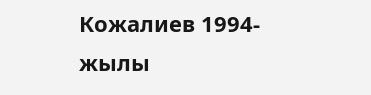Кожалиев 1994-жылы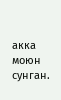акка моюн сунган.